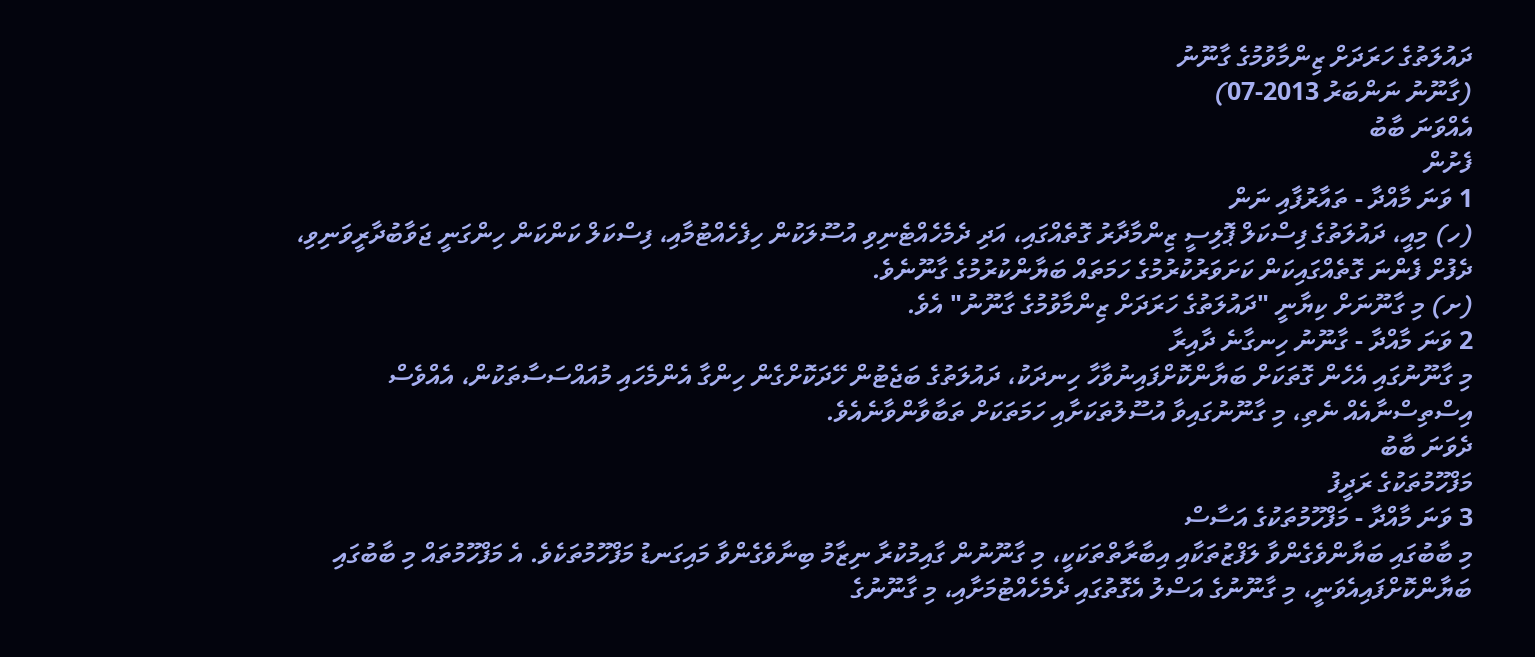ދައުލަތުގެ ހަރަދަށް ޒިންމާވުމުގެ ގާނޫނު
(ގާނޫނު ނަންބަރު 2013-07)
އެއްވަނަ ބާބު
ފެށުން
1 ވަނަ މާއްދާ - ތައާރުފާއި ނަން
(ހ) މިއީ، ދައުލަތުގެ ފިސްކަލް ޕޮލިސީ ޒިންމާދާރު ގޮތެއްގައި، އަދި ދެމެހެއްޓެނިވި އުސޫލަކުން ހިފެހެއްޓުމާއި، ފިސްކަލް ކަންކަން ހިންގަނީ ޖަވާބުދާރީވަނިވި، ދެފުށް ފެންނަ ގޮތެއްގައިކަން ކަށަވަރުކުރުމުގެ ހަމަތައް ބަޔާންކުރުމުގެ ގާނޫނެވެ.
(ށ) މި ގާނޫނަށް ކިޔާނީ "ދައުލަތުގެ ހަރަދަށް ޒިންމާވުމުގެ ގާނޫނު" އެވެ.
2 ވަނަ މާއްދާ - ގާނޫނު ހިނގާނެ ދާއިރާ
މި ގާނޫނުގައި އެހެން ގޮތަކަށް ބަޔާންކޮށްފައިނުވާހާ ހިނދަކު، ދައުލަތުގެ ބަޖެޓުން ހޭދަކޮށްގެން ހިންގާ އެންމެހައި މުއައްސަސާތަކުން، އެއްވެސް އިސްތިސްނާއެއް ނެތި، މި ގާނޫނުގައިވާ އުސޫލުތަކަށާއި ހަމަތަކަށް ތަބާވާންވާނެއެވެ.
ދެވަނަ ބާބު
މަފްހޫމުތަކުގެ ރަދީފު
3 ވަނަ މާއްދާ - މަފްހޫމުތަކުގެ އަސާސް
މި ބާބުގައި ބަޔާންވެގެންވާ ލަފްޒުތަކާއި އިބާރާތްތަކަކީ، މި ގާނޫނުން ގާއިމުކުރާ ނިޒާމު ބިނާވެގެންވާ މައިގަނޑު މަފްހޫމުތަކެވެ. އެ މަފްހޫމުތައް މި ބާބުގައި ބަޔާންކޮށްފައިއެވަނީ، މި ގާނޫނުގެ އަސްލު އެގޮތުގައި ދެމެހެއްޓުމަށާއި، މި ގާނޫނުގެ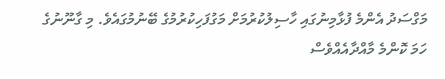މަގްސަދު އެންމެ ފުޅާމިނުގައި ހާސިލުކުރުމަށް މަގުފަހިކުރުމުގެ ބޭނުމުގައެވެ. މި ގާނޫނުގެ ހަމަ ކޮންމެ މާއްދާއެއްވެސް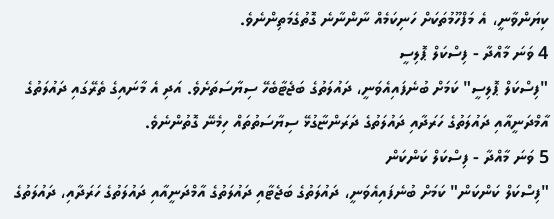ކިޔަންވާނީ، އެ މަފްހޫމުތަކަށް ހަނިކަމެއް ނާންނާނެ ގޮތުގެމަތިންނެވެ.
4 ވަނަ މާއްދާ - ފިސްކަލް ޕޮލިސީ
"ފިސްކަލް ޕޮލިސީ" ކަމަށް ބުނެފައިއެވަނީ، ދައުލަތުގެ ބަޖެޓާބެހޭ ސިޔާސަތަށެވެ. އަދި އެ މާނައިގެ ތެރޭގައި ދައުލަތުގެ އާމްދަނީއާއި ދައުލަތުގެ ހަރަދާއި ދައުލަތުގެ ދަރަންޏާގުޅޭ ސިޔާސަތުތައް ހިމެނޭ ގޮތުންނެވެ.
5 ވަނަ މާއްދާ - ފިސްކަލް ކަންކަން
"ފިސްކަލް ކަންކަން" ކަމަށް ބުނެފައިއެވަނީ، ދައުލަތުގެ ބަޖެޓާއި ދައުލަތުގެ އާމްދަނީއާއި ދައުލަތުގެ ހަރަދާއި، ދައުލަތުގެ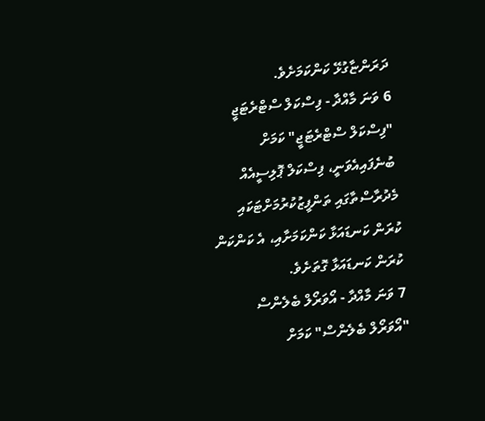ދަރަންޏާގުޅޭ ކަންކަމަށެވެ.
6 ވަނަ މާއްދާ - ފިސްކަލް ސްޓްރެޓަޖީ
"ފިސްކަލް ސްޓްރެޓަޖީ" ކަމަށް ބުނެފައިއެވަނީ، ފިސްކަލް ޕޮލިސީއެއް މެދުރާސްތާގައި ތަންފީޒުކުރުމަށްޓަކައި ކުރަން ކަނޑައަޅާ ކަންކަމަށާއި، އެ ކަންކަން ކުރަން ކަނޑައަޅާ ގޮތަށެވެ.
7 ވަނަ މާއްދާ - އޯވަރޯލް ބެލެންސް
"އޯވަރޯލް ބެލެންސް" ކަމަށް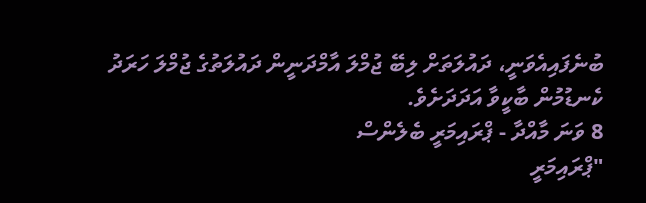ބުނެފައިއެވަނީ، ދައުލަތަށް ލިބޭ ޖުމްލަ އާމްދަނީން ދައުލަތުގެ ޖުމްލަ ހަރަދު ކެނޑުމުން ބާކީވާ އަދަދަށެވެ.
8 ވަނަ މާއްދާ - ޕްރައިމަރީ ބެލެންސް
"ޕްރައިމަރީ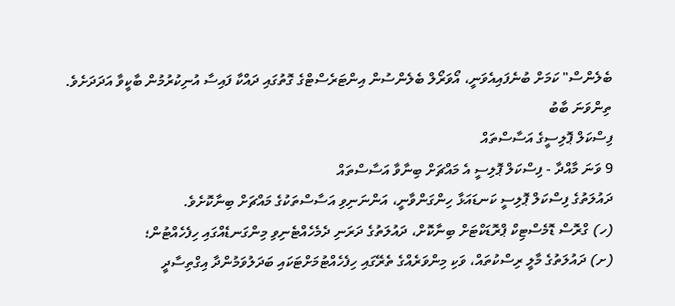ބެލެންސް" ކަމަށް ބުނެފައިއެވަނީ، އޯވަރޯލް ބެލެންސުން އިންޓަރެސްޓްގެ ގޮތުގައި ދައްކާ ފައިސާ އުނިކުރުމުން ބާކީވާ އަދަދަށެވެ.
ތިންވަނަ ބާބު
ފިސްކަލް ޕޮލިސީގެ އަސާސްތައް
9 ވަނަ މާއްދާ - ފިސްކަލް ޕޮލިސީ އެ މައްޗަށް ބިނާވާ އަސާސްތައް
ދައުލަތުގެ ފިސްކަލް ޕޮލިސީ ކަނޑައަޅާ ހިންގަންވާނީ، އަންނަނިވި އަސާސްތަކުގެ މައްޗަށް ބިނާކޮށެވެ.
(ހ) ގްރޮސް ޑޮމެސްޓިކް ޕްރޮޑަކްޓަށް ބިނާކޮށް، ދައުލަތުގެ ދަރަނި ދެމެހެއްޓެނިވި މިންގަނޑެއްގައި ހިފެހެއްޓުން؛
(ށ) ދައުލަތުގެ މާލީ ރިސްކުތައް، ވަކި މިންވަރެއްގެ ތެރޭގައި ހިފެހެއްޓުމަށްޓަކައި ބަދަލުވަމުންދާ އިގްތިސާދީ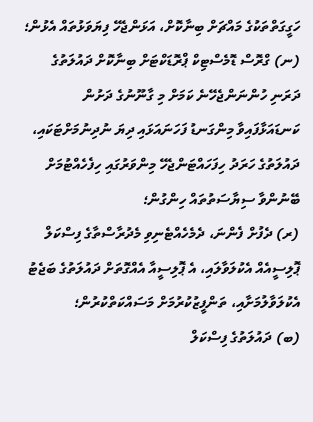ހަގީގަތްތަކުގެ މައްޗަށް ބިނާކޮށް، އަޅަންޖެހޭ ފިޔަވަޅުތައް އެޅުން؛
(ނ) ގްރޮސް ޑޮމެސްޓިކް ޕްރޮޑަކްޓަށް ބިނާކޮށް ދައުލަތުގެ ދަރަނި ހުންނަންޖެހޭނެ ކަމަށް މި ގާނޫނުގެ ދަށުން ކަނޑައަޅާފައިވާ މިންގަނޑު ފަހަނައަޅައި ދިޔަ ނުދިނުމަށްޓަކައި، ދައުލަތުގެ ހަރަދު ހިފަހައްޓަންޖެހޭ މިންވަރުގައި ހިފެހެއްޓުމަށް ބޭނުންވާ ސިޔާސަތުތައް ހިންގުން؛
(ރ) ދެފުށް ފެންނަ، ދެމެހެއްޓެނިވި މެދުރާސްތާގެ ފިސްކަލް ޕޮލިސީއެއް އެކުލަވާލައި، އެ ޕޮލިސީއާ އެއްގޮތަށް ދައުލަތުގެ ބަޖެޓު އެކުލަވާލުމަށާއި، ތަންފީޒުކުރުމަށް މަސައްކަތްކުރުން؛
(ބ) ދައުލަތުގެ ފިސްކަލް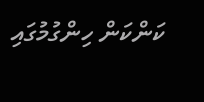ކަންކަން ހިންގުމުގައި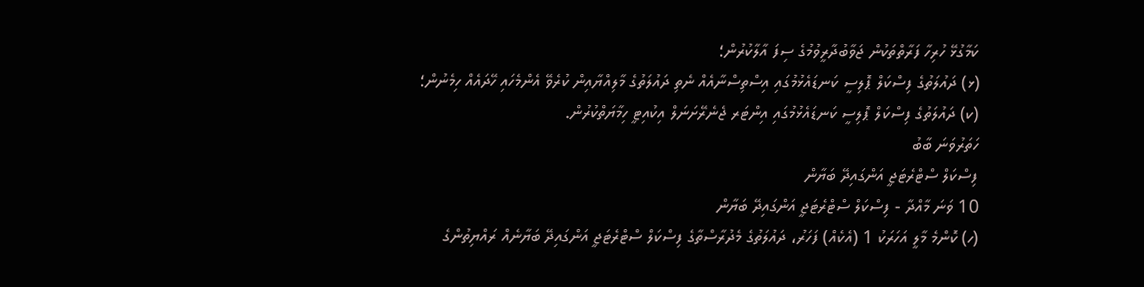ކަމާގުޅޭ ހުރިހާ ފަރާތްތަކުން ޖަވާބުދާރީވުމުގެ ސިފަ އާލާކުރުން؛
(ޅ) ދައުލަތުގެ ފިސްކަލް ޕޮލިސީ ކަނޑައެޅުމުގައި އިސްތިސްނާއެއް ނެތި ދައުލަތުގެ މާލިއްޔާއިން ކުރެވޭ އެންމެހައި ހޭދައެއް ހިމެނުން؛
(ކ) ދައުލަތުގެ ފިސްކަލް ޕޮލިސީ ކަނޑައެޅުމުގައި އިންޓަރ ޖެނެރޭށަނަލް އިކުއިޓީ ހިމާޔަތްކުރުން.
ހަތަރުވަނަ ބާބު
ފިސްކަލް ސްޓްރެޓަޖީ އަންގައިދޭ ބަޔާން
10 ވަނަ މާއްދާ - ފިސްކަލް ސްޓްރެޓަޖީ އަންގައިދޭ ބަޔާން
(ހ) ކޮންމެ މާލީ އަހަރަކު 1 (އެކެއް) ފަހަރު، ދައުލަތުގެ މެދުރާސްތާގެ ފިސްކަލް ސްޓްރެޓަޖީ އަންގައިދޭ ބަޔާނެއް ރައްޔިތުންގެ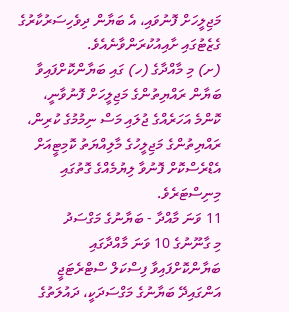މަޖިލީހަށް ފޮނުވައި، އެ ބަޔާން ދިވެހިސަރުކާރުގެ ގެޒެޓުގައި ށާއިއުކުރަންވާނެއެވެ.
(ށ) މި މާއްދާގެ (ހ) ގައި ބަޔާންކޮށްފައިވާ ބަޔާން ރައްޔިތުންގެ މަޖިލީހަށް ފޮނުވާނީ، ކޮންމެ އަހަރެއްގެ ޖުލައި މަސް ނިމުމުގެ ކުރިން، ރައްޔިތުންގެ މަޖިލީހުގެ މާލިއްޔަތު ކޮމިޓީއަށް އެޑްރެސްކޮށް ފޮނުވާ ލިޔުމެއްގެ ގޮތުގައި މިނިސްޓަރެވެ.
11 ވަނަ މާއްދާ - ބަޔާނުގެ މަގްސަދު
މި ގާނޫނުގެ 10 ވަނަ މާއްދާގައި ބަޔާންކޮށްފައިވާ ފިސްކަލް ސްޓްރެޓަޖީ އަންގައިދޭ ބަޔާނުގެ މަގްސަދަކީ، ދައުލަތުގެ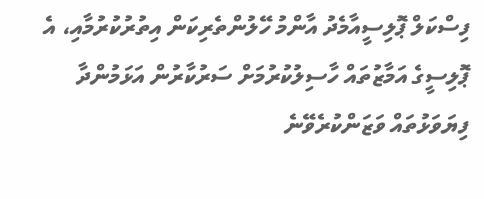ފިސްކަލް ޕޮލިސީއާމެދު އާންމު ހޭލުންތެރިކަން އިތުރުކުރުމާއި، އެ ޕޮލިސީގެ އަމާޒުތައް ހާސިލުކުރުމަށް ސަރުކާރުން އަޅަމުންދާ ފިޔަވަޅުތައް ވަޒަންކުރެވޭނެ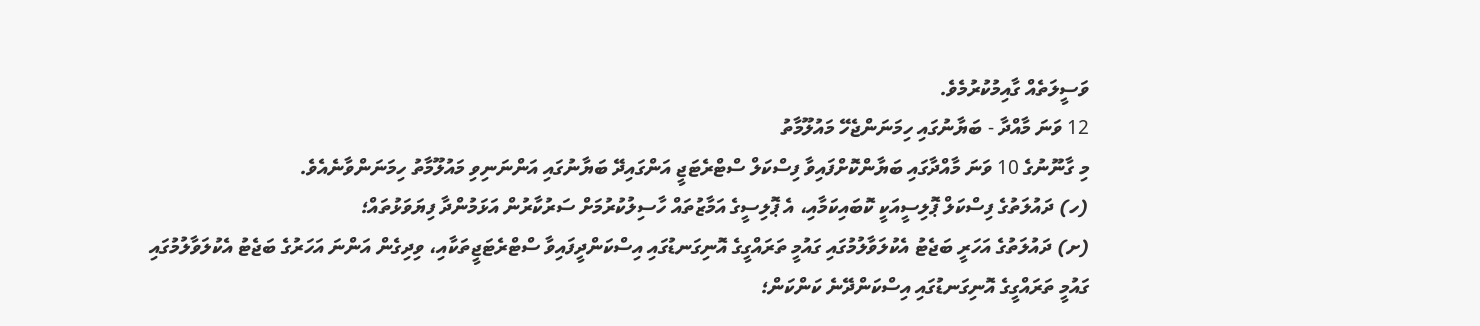ވަސީލަތެއް ގާއިމުކުރުމެވެ.
12 ވަނަ މާއްދާ - ބަޔާނުގައި ހިމަނަންޖެހޭ މައުލޫމާތު
މި ގާނޫނުގެ 10 ވަނަ މާއްދާގައި ބަޔާންކޮށްފައިވާ ފިސްކަލް ސްޓްރެޓަޖީ އަންގައިދޭ ބަޔާނުގައި އަންނަނިވި މައުލޫމާތު ހިމަނަންވާނެއެވެ.
(ހ) ދައުލަތުގެ ފިސްކަލް ޕޮލިސީއަކީ ކޮބައިކަމާއި، އެ ޕޮލިސީގެ އަމާޒުތައް ހާސިލުކުރުމަށް ސަރުކާރުން އަޅަމުންދާ ފިޔަވަޅުތައް؛
(ށ) ދައުލަތުގެ އަހަރީ ބަޖެޓު އެކުލަވާލުމުގައި ގައުމީ ތަރައްގީގެ އޮނިގަނޑުގައި އިސްކަންދީފައިވާ ސްޓްރެޓަޖީތަކާއި، ވިދިގެން އަންނަ އަހަރުގެ ބަޖެޓު އެކުލަވާލުމުގައި ގައުމީ ތަރައްގީގެ އޮނިގަނޑުގައި އިސްކަންދޭނެ ކަންކަން؛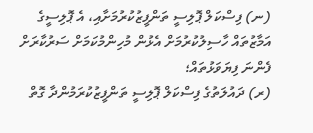(ނ) ފިސްކަލް ޕޮލިސީ ތަންފީޒުކުރުމަށާއި، އެ ޕޮލިސީގެ އަމާޒުތައް ހާސިލުކުރުމަށް އެޅުން މުހިންމުކަމަށް ސަރުކާރަށް ފެންނަ ފިޔަވަޅުތައް؛
(ރ) ދައުލަތުގެ ފިސްކަލް ޕޮލިސީ ތަންފީޒުކުރަމުންދާ ގޮތް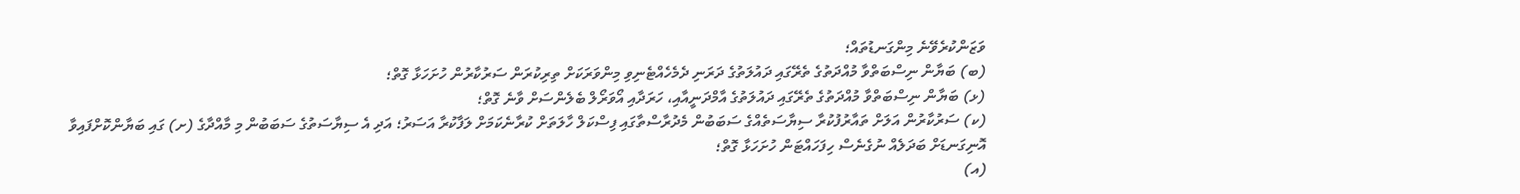ވަޒަންކުރެވޭނެ މިންގަނޑުތައް؛
(ބ) ބަޔާން ނިސްބަތްވާ މުއްދަތުގެ ތެރޭގައި ދައުލަތުގެ ދަރަނި ދެމެހެއްޓެނިވި މިންވަރަކަށް ތިރިކުރަން ސަރުކާރުން ހުށަހަޅާ ގޮތް؛
(ޅ) ބަޔާން ނިސްބަތްވާ މުއްދަތުގެ ތެރޭގައި ދައުލަތުގެ އާމްދަނީއާއި، ހަރަދާއި އޯވަރޯލް ބެލެންސަށް ވާނެ ގޮތް؛
(ކ) ސަރުކާރުން އަލަށް ތައާރުފުކުރާ ސިޔާސަތެއްގެ ސަބަބުން މެދުރާސްތާގައި ފިސްކަލް ހާލަތަށް ކުރާނެކަމަށް ލަފާކުރާ އަސަރު؛ އަދި އެ ސިޔާސަތުގެ ސަބަބުން މި މާއްދާގެ (ށ) ގައި ބަޔާންކޮށްފައިވާ އޮނިގަނޑަށް ބަދަލެއް ނުގެނެސް ހިފަހައްޓަން ހުށަހަޅާ ގޮތް؛
(އ)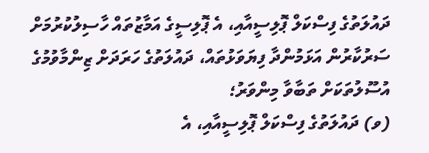ދައުލަތުގެ ފިސްކަލް ޕޮލިސީއާއި، އެ ޕޮލިސީގެ އަމާޒުތައް ހާސިލުކުރުމަށް ސަރުކާރުން އަޅަމުންދާ ފިޔަވަޅުތައް، ދައުލަތުގެ ހަރަދަށް ޒިންމާވުމުގެ އުސޫލުތަކަށް ތަބާވާ މިންވަރު؛
(ވ) ދައުލަތުގެ ފިސްކަލް ޕޮލިސީއާއި، އެ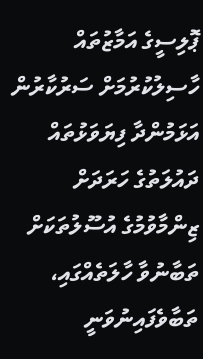ޕޮލިސީގެ އަމާޒުތައް ހާސިލުކުރުމަށް ސަރުކާރުން އަޅަމުންދާ ފިޔަވަޅުތައް ދައުލަތުގެ ހަރަދަށް ޒިންމާވުމުގެ އުސޫލުތަކަށް ތަބާނުވާ ހާލަތެއްގައި، ތަބާވެފައިނުވަނީ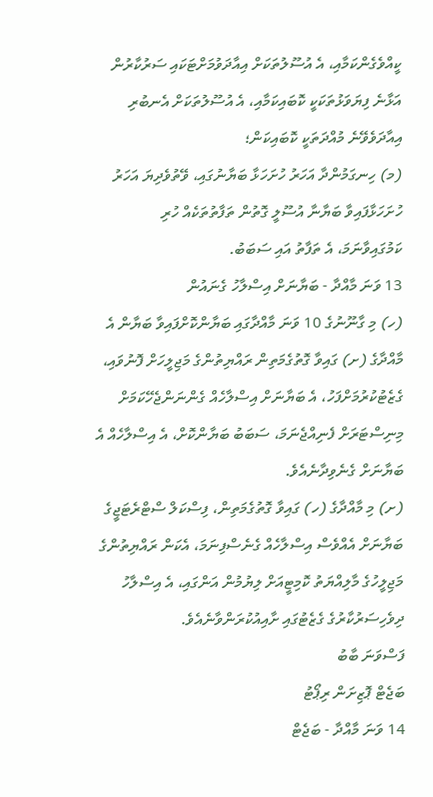ކީއްވެގެންކަމާއި، އެ އުސޫލުތަކަށް އިއާދަވުމަށްޓަކައި ސަރުކާރުން އަޅާނެ ފިޔަވަޅުތަކަކީ ކޮބައިކަމާއި، އެ އުސޫލުތަކަށް އެނބުރި އިއާދަވެވޭނެ މުއްދަތަކީ ކޮބައިކަން؛
(މ) ހިނގަމުންދާ އަހަރު ހުށަހަޅާ ބަޔާނުގައި، ވޭތުވެދިޔަ އަހަރު ހުށަހަޅާފައިވާ ބަޔާނާ އުސޫލީ ގޮތުން ތަފާތުތަކެއް ހުރި ކަމުގައިވާނަމަ، އެ ތަފާތު އައި ސަބަބު.
13 ވަނަ މާއްދާ - ބަޔާނަށް އިސްލާހު ގެނައުން
(ހ) މި ގާނޫނުގެ 10 ވަނަ މާއްދާގައި ބަޔާންކޮށްފައިވާ ބަޔާން އެ މާއްދާގެ (ށ) ގައިވާ ގޮތުގެމަތިން ރައްޔިތުންގެ މަޖިލީހަށް ފޮނުވައި، ގެޒެޓުކުރުމަށްފަހު، އެ ބަޔާނަށް އިސްލާހެއް ގެންނަންޖެހޭކަމަށް މިނިސްޓަރަށް ފެނިއްޖެނަމަ، ސަބަބު ބަޔާންކޮށް، އެ އިސްލާހެއް އެ ބަޔާނަށް ގެނެވިދާނެއެވެ.
(ށ) މި މާއްދާގެ (ހ) ގައިވާ ގޮތުގެމަތިން، ފިސްކަލް ސްޓްރެޓަޖީގެ ބަޔާނަށް އެއްވެސް އިސްލާހެއް ގެނެސްފިނަމަ، އެކަން ރައްޔިތުންގެ މަޖިލީހުގެ މާލިއްޔަތު ކޮމިޓީއަށް ލިޔުމުން އަންގައި، އެ އިސްލާހު ދިވެހިސަރުކާރުގެ ގެޒެޓުގައި ށާއިއުކުރަންވާނެއެވެ.
ފަސްވަނަ ބާބު
ބަޖެޓް ޕޮޒިށަން ރިޕޯޓު
14 ވަނަ މާއްދާ - ބަޖެޓް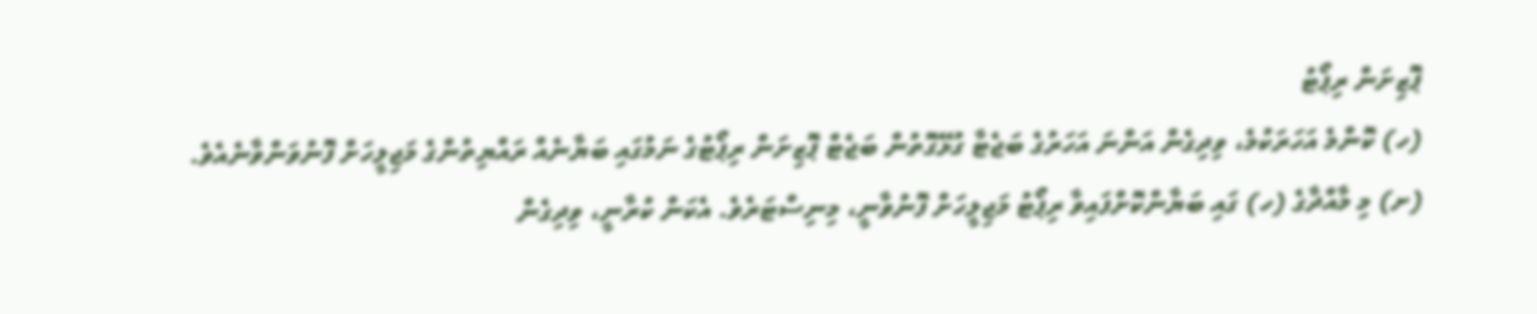ޕޮޒިށަން ރިޕޯޓު
(ހ) ކޮންމެ އަހަރަކުމެ، ވިދިގެން އަންނަ އަހަރުގެ ބަޖެޓާ ގުޅޭގޮތުން ބަޖެޓް ޕޮޒިށަން ރިޕޯޓުގެ ނަމުގައި ބަޔާނެއް ރައްޔިތުންގެ މަޖިލީހަށް ފޮނުވަންވާނެއެވެ.
(ށ) މި މާއްދާގެ (ހ) ގައި ބަޔާންކޮށްފައިވާ ރިޕޯޓު މަޖިލީހަށް ފޮނުވާނީ، މިނިސްޓަރެވެ. އެކަން ކުރާނީ، ވިދިގެން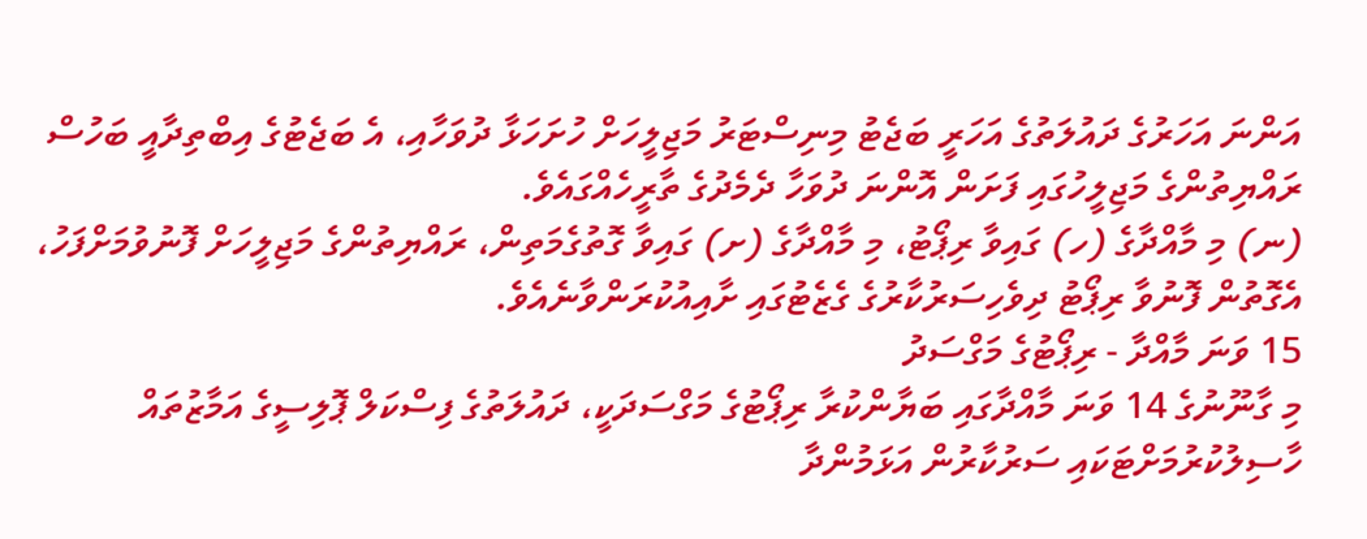އަންނަ އަހަރުގެ ދައުލަތުގެ އަހަރީ ބަޖެޓު މިނިސްޓަރު މަޖިލީހަށް ހުށަހަޅާ ދުވަހާއި، އެ ބަޖެޓުގެ އިބްތިދާއީ ބަހުސް ރައްޔިތުންގެ މަޖިލީހުގައި ފަށަން އޮންނަ ދުވަހާ ދެމެދުގެ ތާރީހެއްގައެވެ.
(ނ) މި މާއްދާގެ (ހ) ގައިވާ ރިޕޯޓު، މި މާއްދާގެ (ށ) ގައިވާ ގޮތުގެމަތިން، ރައްޔިތުންގެ މަޖިލީހަށް ފޮނުވުމަށްފަހު، އެގޮތުން ފޮނުވާ ރިޕޯޓު ދިވެހިސަރުކާރުގެ ގެޒެޓުގައި ށާއިއުކުރަންވާނެއެވެ.
15 ވަނަ މާއްދާ - ރިޕޯޓުގެ މަގްސަދު
މި ގާނޫނުގެ 14 ވަނަ މާއްދާގައި ބަޔާންކުރާ ރިޕޯޓުގެ މަގްސަދަކީ، ދައުލަތުގެ ފިސްކަލް ޕޮލިސީގެ އަމާޒުތައް ހާސިލުކުރުމަށްޓަކައި ސަރުކާރުން އަޅަމުންދާ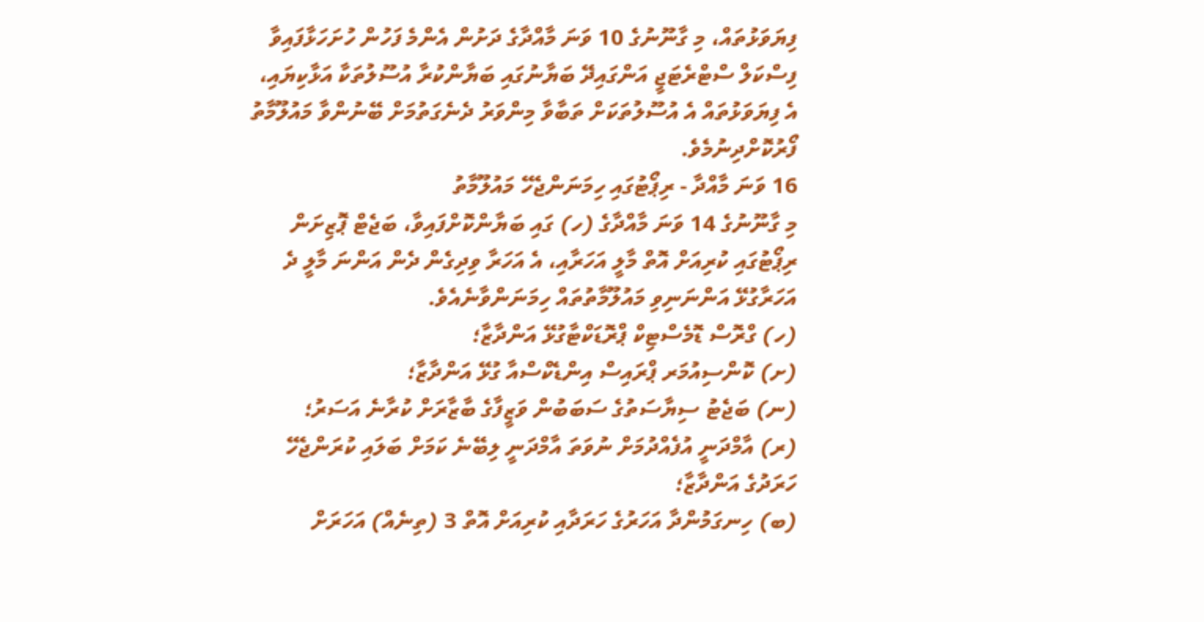ފިޔަވަޅުތައް، މި ގާނޫނުގެ 10 ވަނަ މާއްދާގެ ދަށުން އެންމެ ފަހުން ހުށަހަޅާފައިވާ ފިސްކަލް ސްޓްރެޓަޖީ އަންގައިދޭ ބަޔާނުގައި ބަޔާންކުރާ އުސޫލުތަކާ އަޅާކިޔައި، އެ ފިޔަވަޅުތައް އެ އުސޫލުތަކަށް ތަބާވާ މިންވަރު ދެނެގަތުމަށް ބޭނުންވާ މައުލޫމާތު ފޯރުކޮށްދިނުމެވެ.
16 ވަނަ މާއްދާ - ރިޕޯޓުގައި ހިމަނަންޖެހޭ މައުލޫމާތު
މި ގާނޫނުގެ 14 ވަނަ މާއްދާގެ (ހ) ގައި ބަޔާންކޮށްފައިވާ، ބަޖެޓް ޕޮޒިށަން ރިޕޯޓުގައި ކުރިއަށް އޮތް މާލީ އަހަރާއި، އެ އަހަރާ ވިދިގެން ދެން އަންނަ މާލީ ދެ އަހަރާގުޅޭ އަންނަނިވި މައުލޫމާތުތައް ހިމަނަންވާނެއެވެ.
(ހ) ގްރޮސް ޑޮމެސްޓިކް ޕްރޮޑަކްޓާގުޅޭ އަންދާޒާ؛
(ށ) ކޮންސިއުމަރ ޕްރައިސް އިންޑެކްސްއާ ގުޅޭ އަންދާޒާ؛
(ނ) ބަޖެޓު ސިޔާސަތުގެ ސަބަބުން ވަޒީފާގެ ބާޒާރަށް ކުރާނެ އަސަރު؛
(ރ) އާމްދަނީ އުފެއްދުމަށް ނުވަތަ އާމްދަނީ ލިބޭނެ ކަމަށް ބަލައި ކުރަންޖެހޭ ހަރަދުގެ އަންދާޒާ؛
(ބ) ހިނގަމުންދާ އަހަރުގެ ހަރަދާއި ކުރިއަށް އޮތް 3 (ތިނެއް) އަހަރަށް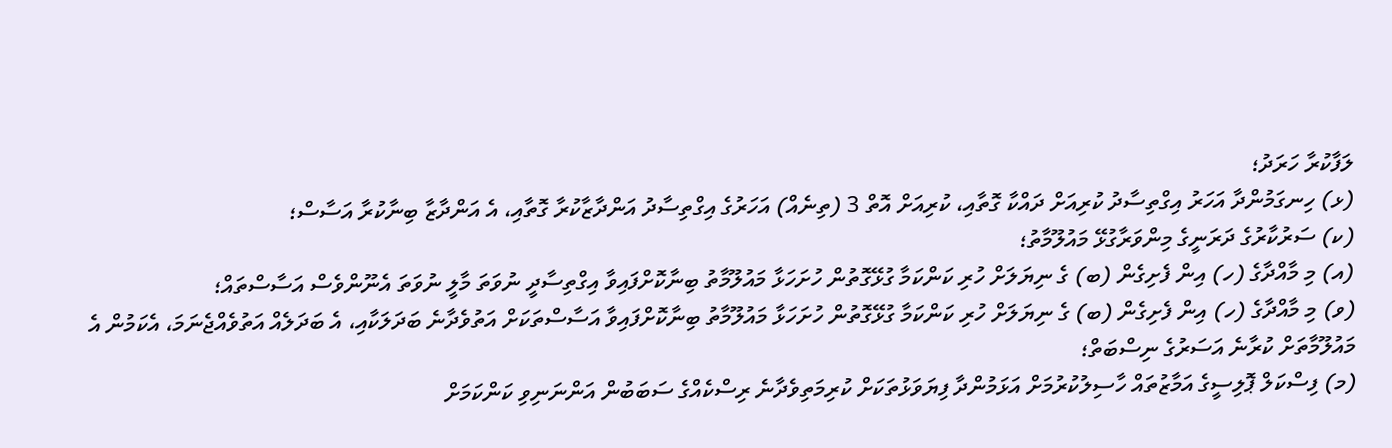ލަފާކުރާ ހަރަދު؛
(ޅ) ހިނގަމުންދާ އަހަރު އިގްތިސާދު ކުރިއަށް ދައްކާ ގޮތާއި، ކުރިއަށް އޮތް 3 (ތިނެއް) އަހަރުގެ އިގްތިސާދު އަންދާޒާކުރާ ގޮތާއި، އެ އަންދާޒާ ބިނާކުރާ އަސާސް؛
(ކ) ސަރުކާރުގެ ދަރަނީގެ މިންވަރާގުޅޭ މައުލޫމާތު؛
(އ) މި މާއްދާގެ (ހ) އިން ފެށިގެން (ބ) ގެ ނިޔަލަށް ހުރި ކަންކަމާ ގުޅޭގޮތުން ހުށަހަޅާ މައުލޫމާތު ބިނާކޮށްފައިވާ އިގްތިސާދީ ނުވަތަ މާލީ ނުވަތަ އެނޫންވެސް އަސާސްތައް؛
(ވ) މި މާއްދާގެ (ހ) އިން ފެށިގެން (ބ) ގެ ނިޔަލަށް ހުރި ކަންކަމާ ގުޅޭގޮތުން ހުށަހަޅާ މައުލޫމާތު ބިނާކޮށްފައިވާ އަސާސްތަކަށް އަތުވެދާނެ ބަދަލަކާއި، އެ ބަދަލެއް އަތުވެއްޖެނަމަ، އެކަމުން އެ މައުލޫމާތަށް ކުރާނެ އަސަރުގެ ނިސްބަތް؛
(މ) ފިސްކަލް ޕޮލިސީގެ އަމާޒުތައް ހާސިލުކުރުމަށް އަޅަމުންދާ ފިޔަވަޅުތަކަށް ކުރިމަތިވެދާނެ ރިސްކެއްގެ ސަބަބުން އަންނަނިވި ކަންކަމަށް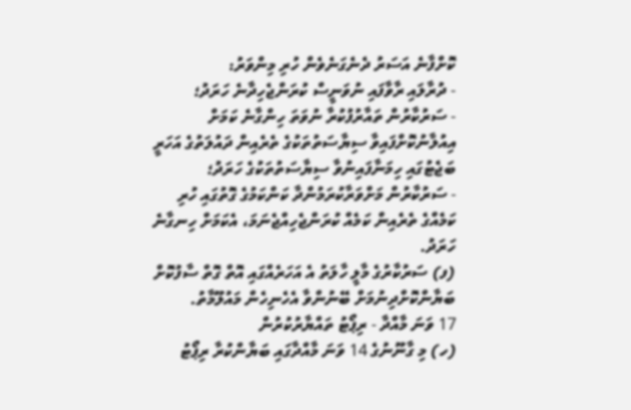ކޮށްފާނެ އަސަރު ދެނެގަނެވެން ހުރި މިންވަރު:
- ދުރާލައި ރާވާފައި ނުވަނީސް ކުރަންޖެހިދާނެ ހަރަދު؛
- ސަރުކާރުން ތައާރުފުކުރާ ނުވަތަ ހިންގާނެ ކަމަށް އިއުލާނުކޮށްފައިވާ ސިޔާސަތުތަކުގެ ތެރެއިން ދައުލަތުގެ އަހަރީ ބަޖެޓުގައި ހިމަނާފައިނުވާ ސިޔާސަތުތަކުގެ ހަރަދު؛
- ސަރުކާރުން މަށްވަރާކުރަމުންދާ ކަންކަމުގެ ގޮތުގައި ހުރި ކަމެއްގެ ތެރެއިން ކަމެއް ކުރަންޖެހިއްޖެނަމަ، އެކަމަށް ހިނގާނެ ހަރަދު.
(ފ) ސަރުކާރުގެ މާލީ ހާލަތު އެ އަހަރެއްގައި އޮތް ގޮތް ސާފުކޮށް ބަޔާންކޮށްދިނުމަށް ބޭނުންވާ އެހެނިހެން މައުލޫމާތު.
17 ވަނަ މާއްދާ - ރިޕޯޓު ތައްޔާރުކުރުން
(ހ) މި ގާނޫނުގެ 14 ވަނަ މާއްދާގައި ބަޔާންކުރާ ރިޕޯޓު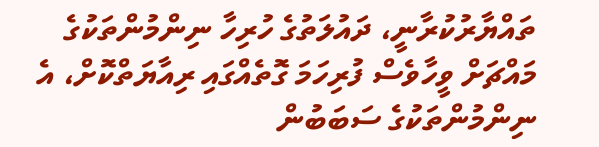ތައްޔާރުކުރާނީ، ދައުލަތުގެ ހުރިހާ ނިންމުންތަކުގެ މައްޗަށް ވީހާވެސް ފުރިހަމަ ގޮތެއްގައި ރިއާޔަތްކޮށް، އެ ނިންމުންތަކުގެ ސަބަބުން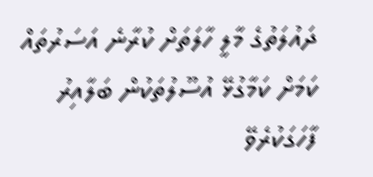ދައުލަތުގެ މާލީ ހާލަތަށް ކުރާނެ އަސަރުތައް ކަމަށް ކަމާގުޅޭ އުސޫލުތަކުން ބަލާއިރު ފާހަގަކުރެވޭ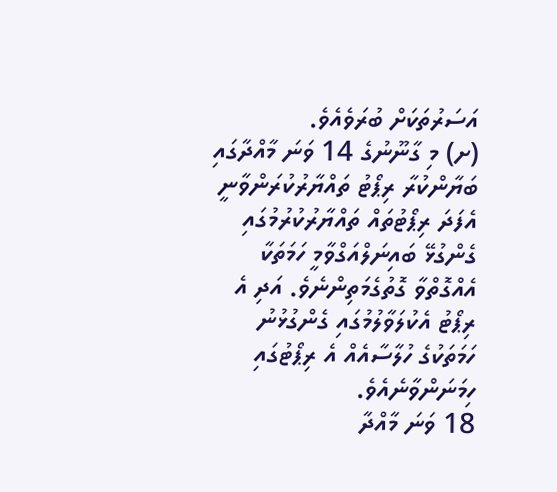އަސަރުތަކަށް ބުރަވެއެވެ.
(ށ) މި ގާނޫނުގެ 14 ވަނަ މާއްދާގައި ބަޔާންކުރާ ރިޕޯޓު ތައްޔާރުކުރަންވާނީ އެފަދަ ރިޕޯޓުތައް ތައްޔާރުކުރުމުގައި ގެންގުޅޭ ބައިނަލްއަގްވާމީ ހަމަތަކާ އެއްގޮތްވާ ގޮތުގެމަތިންނެވެ. އަދި އެ ރިޕޯޓު އެކުލަވާލުމުގައި ގެންގުޅުނު ހަމަތަކުގެ ހުލާސާއެއް އެ ރިޕޯޓުގައި ހިމަނަންވާނެއެވެ.
18 ވަނަ މާއްދާ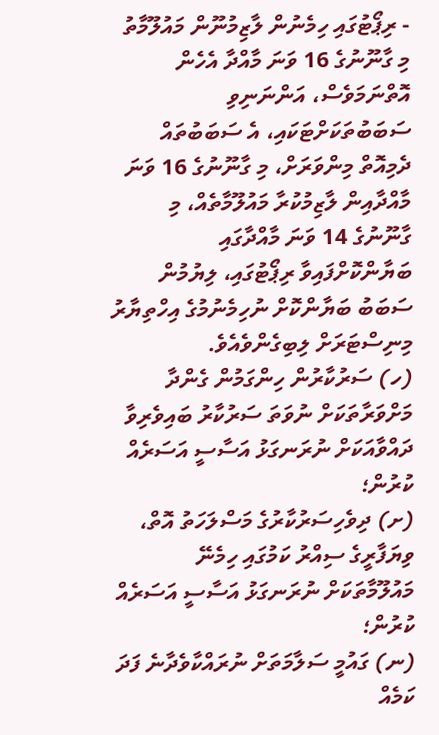- ރިޕޯޓުގައި ހިމެނުން ލާޒިމުނޫން މައުލޫމާތު
މި ގާނޫނުގެ 16 ވަނަ މާއްދާ އެހެން އޮތްނަމަވެސް، އަންނަނިވި ސަބަބުތަކަށްޓަކައި، އެ ސަބަބުތައް ދެމިއޮތް މިންވަރަށް، މި ގާނޫނުގެ 16 ވަނަ މާއްދާއިން ލާޒިމުކުރާ މައުލޫމާތެއް، މި ގާނޫނުގެ 14 ވަނަ މާއްދާގައި ބަޔާންކޮށްފައިވާ ރިޕޯޓުގައި، ލިޔުމުން ސަބަބު ބަޔާންކޮށް ނުހިމެނުމުގެ އިހްތިޔާރު މިނިސްޓަރަށް ލިބިގެންވެއެވެ.
(ހ) ސަރުކާރުން ހިންގަމުން ގެންދާ މަށްވަރާތަކަށް ނުވަތަ ސަރުކާރު ބައިވެރިވާ ދައްވާއަކަށް ނުރަނގަޅު އަސާސީ އަސަރެއް ކުރުން؛
(ށ) ދިވެހިސަރުކާރުގެ މަސްލަހަތު އޮތް، ވިޔަފާރީގެ ސިއްރު ކަމުގައި ހިމެނޭ މައުލޫމާތަކަށް ނުރަނގަޅު އަސާސީ އަސަރެއް ކުރުން؛
(ނ) ގައުމީ ސަލާމަތަށް ނުރައްކާވެދާނެ ފަދަ ކަމެއް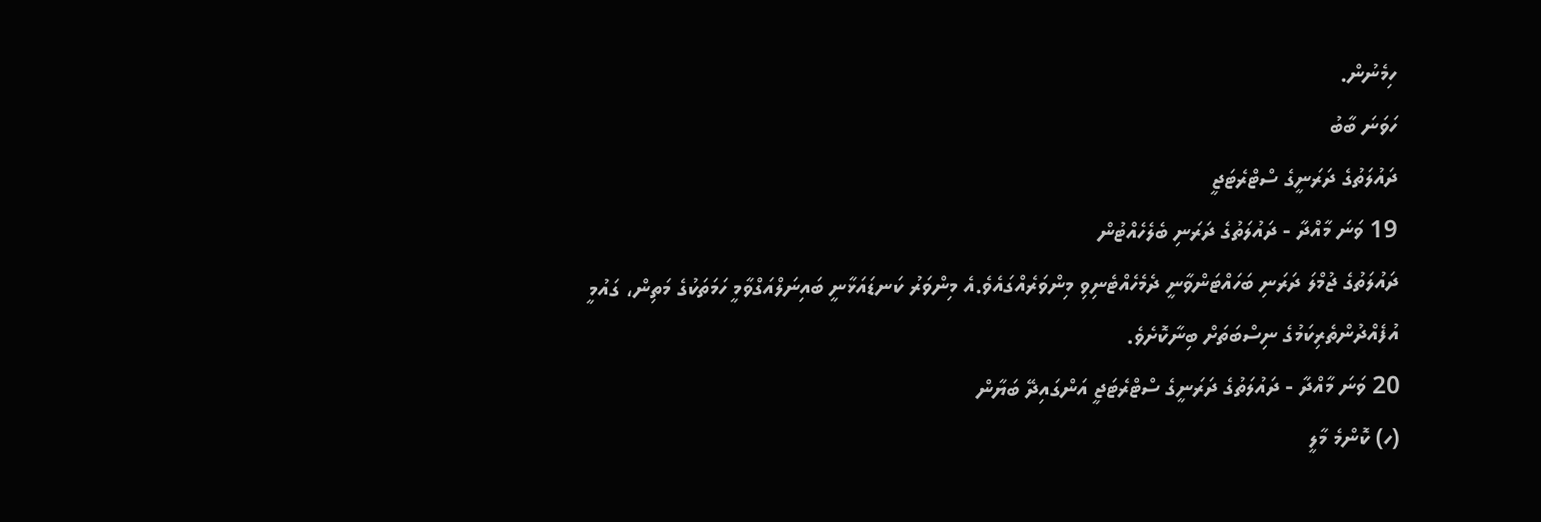ހިމެނުން.
ހަވަނަ ބާބު
ދައުލަތުގެ ދަރަނީގެ ސްޓްރެޓަޖީ
19 ވަނަ މާއްދާ - ދައުލަތުގެ ދަރަނި ބެލެހެއްޓުން
ދައުލަތުގެ ޖުމްލަ ދަރަނި ބަހައްޓަންވާނީ ދެމެހެއްޓެނިވި މިންވަރެއްގައެވެ.އެ މިންވަރު ކަނޑައަޅާނީ ބައިނަލްއަގްވާމީ ހަމަތަކުގެ މަތިން، ގައުމީ އުފެއްދުންތެރިކަމުގެ ނިސްބަތަށް ބިނާކޮށެވެ.
20 ވަނަ މާއްދާ - ދައުލަތުގެ ދަރަނީގެ ސްޓްރެޓަޖީ އަންގައިދޭ ބަޔާން
(ހ) ކޮންމެ މާލީ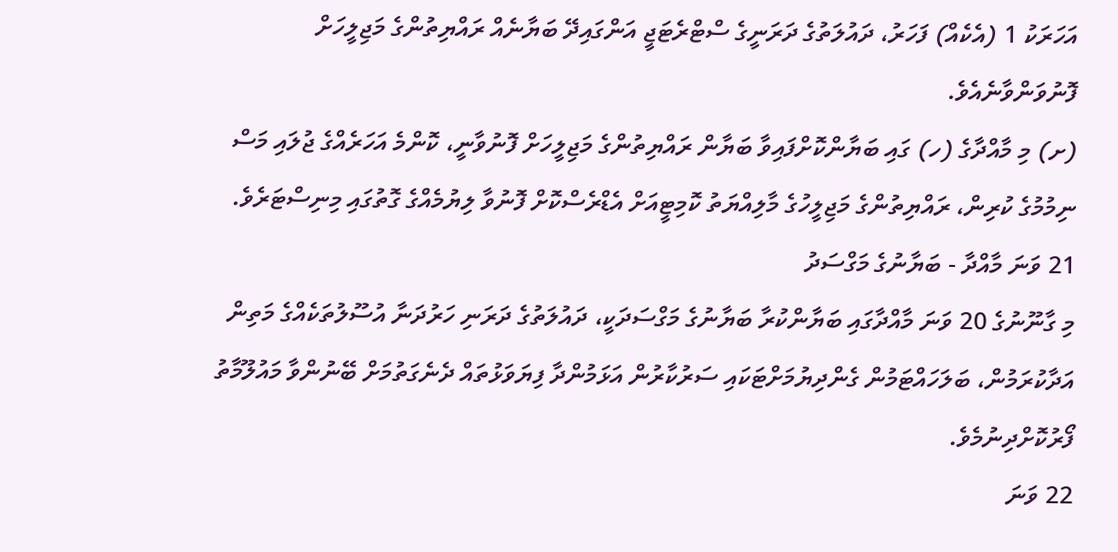އަހަރަކު 1 (އެކެއް) ފަހަރު، ދައުލަތުގެ ދަރަނީގެ ސްޓްރެޓަޖީ އަންގައިދޭ ބަޔާނެއް ރައްޔިތުންގެ މަޖިލީހަށް ފޮނުވަންވާނެއެވެ.
(ށ) މި މާއްދާގެ (ހ) ގައި ބަޔާންކޮށްފައިވާ ބަޔާން ރައްޔިތުންގެ މަޖިލީހަށް ފޮނުވާނީ، ކޮންމެ އަހަރެއްގެ ޖުލައި މަސް ނިމުމުގެ ކުރިން، ރައްޔިތުންގެ މަޖިލީހުގެ މާލިއްޔަތު ކޮމިޓީއަށް އެޑްރެސްކޮށް ފޮނުވާ ލިޔުމެއްގެ ގޮތުގައި މިނިސްޓަރެވެ.
21 ވަނަ މާއްދާ - ބަޔާނުގެ މަގްސަދު
މި ގާނޫނުގެ 20 ވަނަ މާއްދާގައި ބަޔާންކުރާ ބަޔާނުގެ މަގްސަދަކީ، ދައުލަތުގެ ދަރަނި ހަރުދަނާ އުސޫލުތަކެއްގެ މަތިން އަދާކުރަމުން، ބަލަހައްޓަމުން ގެންދިޔުމަށްޓަކައި ސަރުކާރުން އަޅަމުންދާ ފިޔަވަޅުތައް ދެނެގަތުމަށް ބޭނުންވާ މައުލޫމާތު ފޯރުކޮށްދިނުމެވެ.
22 ވަނަ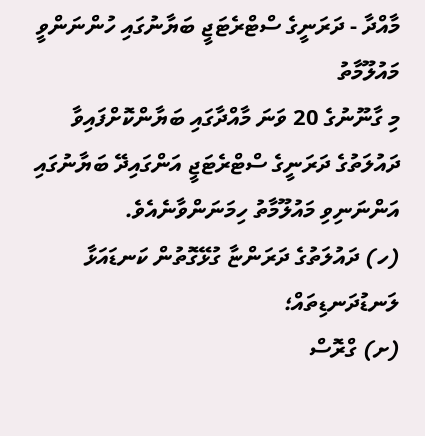މާއްދާ - ދަރަނީގެ ސްޓްރެޓަޖީ ބަޔާނުގައި ހުންނަންވީ މައުލޫމާތު
މި ގާނޫނުގެ 20 ވަނަ މާއްދާގައި ބަޔާންކޮށްފައިވާ ދައުލަތުގެ ދަރަނީގެ ސްޓްރެޓަޖީ އަންގައިދޭ ބަޔާނުގައި އަންނަނިވި މައުލޫމާތު ހިމަނަންވާނެއެވެ.
(ހ) ދައުލަތުގެ ދަރަންޏާ ގުޅޭގޮތުން ކަނޑައަޅާ ލަނޑުދަނޑިތައް؛
(ށ) ގްރޮސް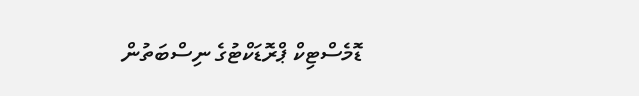ޑޮމެސްޓިކް ޕްރޮޑަކްޓުގެ ނިސްބަތުން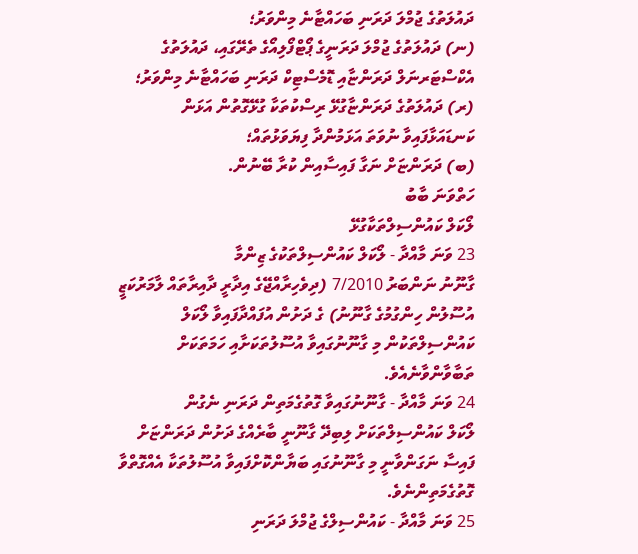ދައުލަތުގެ ޖުމްލަ ދަރަނި ބަހައްޓާނެ މިންވަރު؛
(ނ) ދައުލަތުގެ ޖުމްލަ ދަރަނީގެ ޕޯޓްފޯލިއޯގެ ތެރޭގައި، ދައުލަތުގެ އެކްސްޓަރނަލް ދަރަންޏާއި ޑޮމެސްޓިކް ދަރަނި ބަހައްޓާނެ މިންވަރު؛
(ރ) ދައުލަތުގެ ދަރަންޏާގުޅޭ ރިސްކުތަކާ ގުޅޭގޮތުން އަޅަން ކަނޑައަޅާފައިވާ ނުވަތަ އަޅަމުންދާ ފިޔަވަޅުތައް؛
(ބ) ދަރަންޏަށް ނަގާ ފައިސާއިން ކުރާ ބޭނުން.
ހަތްވަނަ ބާބު
ލޯކަލް ކައުންސިލްތަކާގުޅޭ
23 ވަނަ މާއްދާ - ލޯކަލް ކައުންސިލްތަކުގެ ޒިންމާ
ގާނޫނު ނަންބަރު 7/2010 (ދިވެހިރާއްޖޭގެ އިދާރީ ދާއިރާތައް ލާމަރުކަޒީ އުސޫލުން ހިންގުމުގެ ގާނޫނު) ގެ ދަށުން އުފައްދާފައިވާ ލޯކަލް ކައުންސިލްތަކުން މި ގާނޫނުގައިވާ އުސޫލުތަކަށާއި ހަމަތަކަށް ތަބާވާންވާނެއެވެ.
24 ވަނަ މާއްދާ - ގާނޫނުގައިވާ ގޮތުގެމަތިން ދަރަނި ނެގުން
ލޯކަލް ކައުންސިލްތަކަށް ލިބިދޭ ގާނޫނީ ބާރެއްގެ ދަށުން ދަރަންޏަށް ފައިސާ ނަގަންވާނީ މި ގާނޫނުގައި ބަޔާންކޮށްފައިވާ އުސޫލުތަކާ އެއްގޮތްވާ ގޮތުގެމަތިންނެވެ.
25 ވަނަ މާއްދާ - ކައުންސިލްގެ ޖުމްލަ ދަރަނި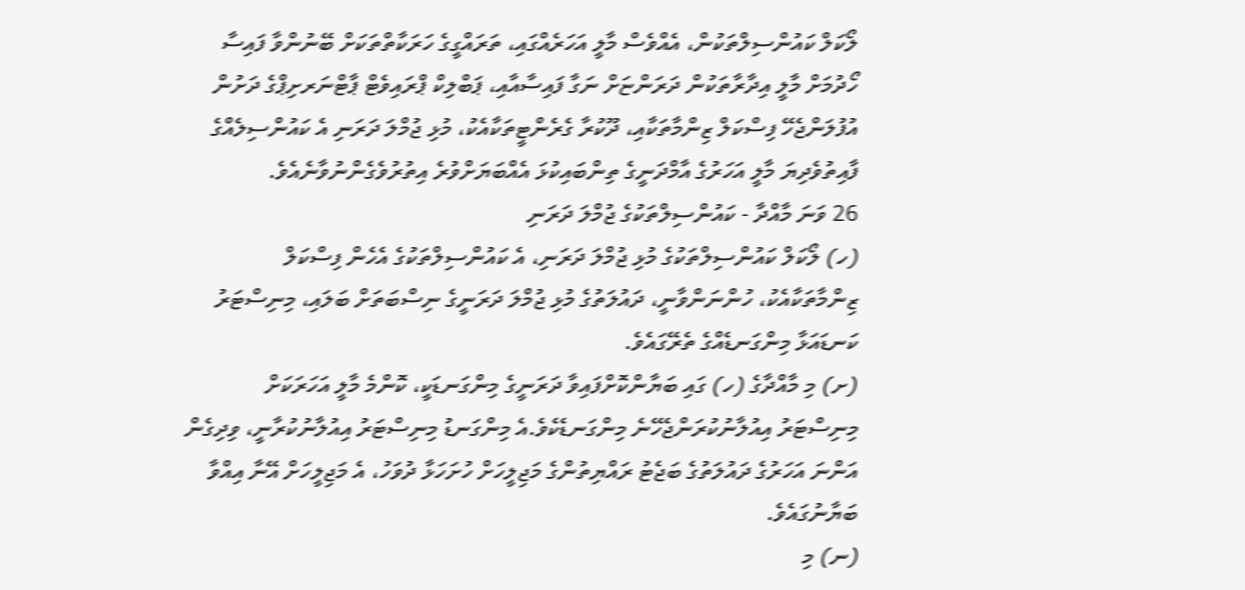ލޯކަލް ކައުންސިލްތަކުން، އެއްވެސް މާލީ އަހަރެއްގައި، ތަރައްގީގެ ހަރަކާތްތަކަށް ބޭނުންވާ ފައިސާ ހޯދުމަށް މާލީ އިދާރާތަކުން ދަރަންޏަށް ނަގާ ފައިސާއާއި، ޕަބްލިކް ޕްރައިވެޓް ޕާޓްނަރށިޕްގެ ދަށުން އުފުލަންޖެހޭ ފިސްކަލް ޒިންމާތަކާއި، ދޫކުރާ ގެރެންޓީތަކާއެކު، މުޅި ޖުމްލަ ދަރަނި އެ ކައުންސިލެއްގެ ފާއިތުވެދިޔަ މާލީ އަހަރުގެ އާމްދަނީގެ ތިންބައިކުޅަ އެއްބަޔަށްވުރެ އިތުރުވެގެންނުވާނެއެވެ.
26 ވަނަ މާއްދާ - ކައުންސިލްތަކުގެ ޖުމްލަ ދަރަނި
(ހ) ލޯކަލް ކައުންސިލްތަކުގެ މުޅި ޖުމްލަ ދަރަނި، އެ ކައުންސިލްތަކުގެ އެހެން ފިސްކަލް ޒިންމާތަކާއެކު، ހުންނަންވާނީ، ދައުލަތުގެ މުޅި ޖުމްލަ ދަރަނީގެ ނިސްބަތަށް ބަލައި، މިނިސްޓަރު ކަނޑައަޅާ މިންގަނޑެއްގެ ތެރޭގައެވެ.
(ށ) މި މާއްދާގެ (ހ) ގައި ބަޔާންކޮށްފައިވާ ދަރަނީގެ މިންގަނޑަކީ، ކޮންމެ މާލީ އަހަރަކަށް މިނިސްޓަރު އިއުލާނުކުރަންޖެހޭނެ މިންގަނޑެކެވެ.އެ މިންގަނޑު މިނިސްޓަރު އިއުލާނުކުރާނީ، ވިދިގެން އަންނަ އަހަރުގެ ދައުލަތުގެ ބަޖެޓު ރައްޔިތުންގެ މަޖިލީހަށް ހުށަހަޅާ ދުވަހު، އެ މަޖިލީހަށް އޭނާ އިއްވާ ބަޔާނުގައެވެ.
(ނ) މި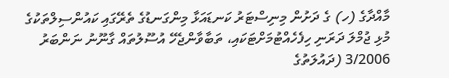މާއްދާގެ (ހ) ގެ ދަށުން މިނިސްޓަރު ކަނޑައަޅާ މިންގަނޑުގެ ތެރޭގައި ކައުންސިލްތަކުގެ މުޅި ޖުމްލަ ދަރަނި ހިފެހެއްޓުމަށްޓަކައި، ތަބާވާންޖެހޭ އުސޫލުތައް ގާނޫނު ނަންބަރު 3/2006 (ދައުލަތުގެ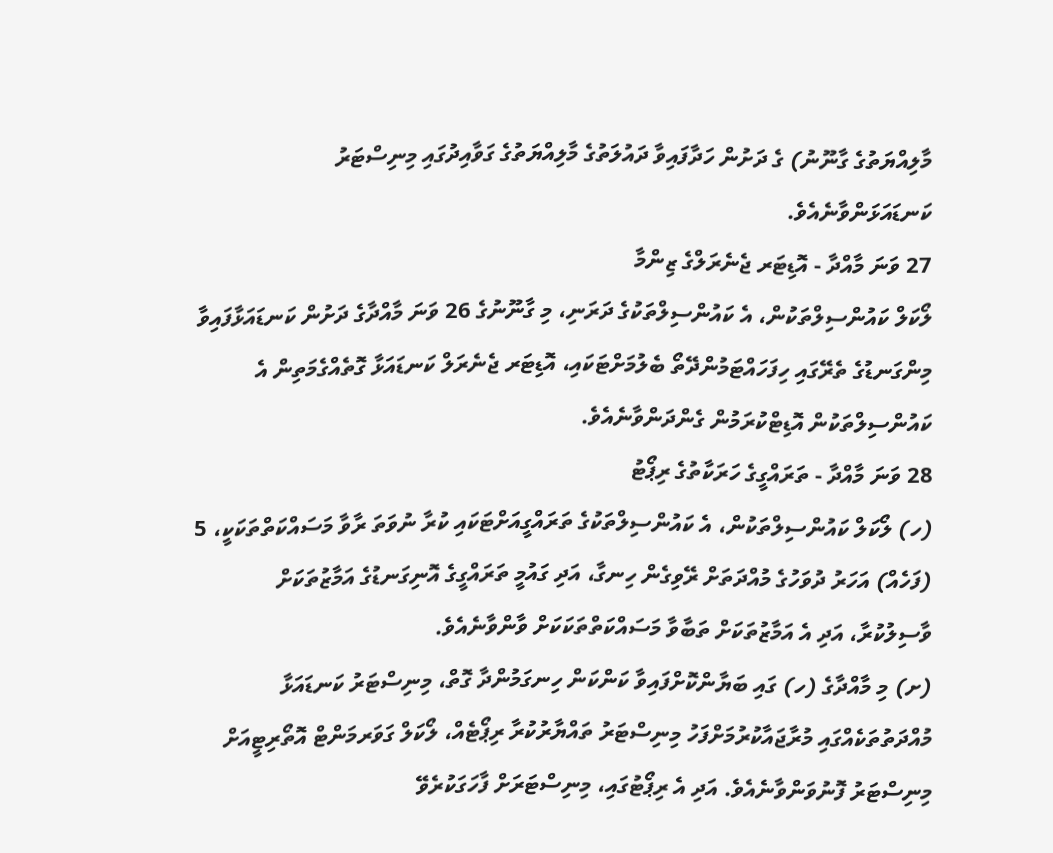މާލިއްޔަތުގެ ގާނޫނު) ގެ ދަށުން ހަދާފައިވާ ދައުލަތުގެ މާލިއްޔަތުގެ ގަވާއިދުގައި މިނިސްޓަރު ކަނޑައަޅަންވާނެއެވެ.
27 ވަނަ މާއްދާ - އޮޑިޓަރ ޖެނެރަލްގެ ޒިންމާ
ލޯކަލް ކައުންސިލްތަކުން، އެ ކައުންސިލްތަކުގެ ދަރަނި، މި ގާނޫނުގެ 26 ވަނަ މާއްދާގެ ދަށުން ކަނޑައަޅާފައިވާ މިންގަނޑުގެ ތެރޭގައި ހިފަހައްޓަމުންދޭތޯ ބެލުމަށްޓަކައި، އޮޑިޓަރ ޖެނެރަލް ކަނޑައަޅާ ގޮތެއްގެމަތިން އެ ކައުންސިލްތަކުން އޮޑިޓްކުރަމުން ގެންދަންވާނެއެވެ.
28 ވަނަ މާއްދާ - ތަރައްގީގެ ހަރަކާތުގެ ރިޕޯޓު
(ހ) ލޯކަލް ކައުންސިލްތަކުން، އެ ކައުންސިލްތަކުގެ ތަރައްގީއަށްޓަކައި ކުރާ ނުވަތަ ރާވާ މަސައްކަތްތަކަކީ، 5 (ފަހެއް) އަހަރު ދުވަހުގެ މުއްދަތަށް ރޭވިގެން ހިނގާ، އަދި ގައުމީ ތަރައްގީގެ އޮނިގަނޑުގެ އަމާޒުތަކަށް ވާސިލުކުރާ، އަދި އެ އަމާޒުތަކަށް ތަބާވާ މަސައްކަތްތަކަކަށް ވާންވާނެއެވެ.
(ށ) މި މާއްދާގެ (ހ) ގައި ބަޔާންކޮށްފައިވާ ކަންކަން ހިނގަމުންދާ ގޮތް، މިނިސްޓަރު ކަނޑައަޅާ މުއްދަތުތަކެއްގައި މުރާޖައާކުރުމަށްފަހު މިނިސްޓަރު ތައްޔާރުކުރާ ރިޕޯޓެއް، ލޯކަލް ގަވަރމަންޓް އޮތޯރިޓީއަށް މިނިސްޓަރު ފޮނުވަންވާނެއެވެ. އަދި އެ ރިޕޯޓުގައި، މިނިސްޓަރަށް ފާހަގަކުރެވޭ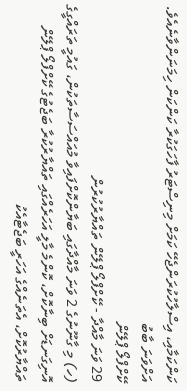ކަންކަމާއި، އިސްލާހުކުރަންޖެހޭ ކަމަށް މިނިސްޓަރު ފާހަގަކުރާ ކަންކަން ހިމަނަންވާނެއެވެ.
އަށްވަނަ ބާބު
ކޭށްފްލޯ ޕްލޭން
29 ވަނަ މާއްދާ - ކޭށްފްލޯ ޕްލޭން ތައްޔާރުކުރުން
(ހ) މި ގާނޫނުގެ 2 ވަނަ މާއްދާގައި ބަޔާންކޮށްފައިވާ މުއައްސަސާތަކުން، ގައުމީ ތަރައްގީގެ އޮނިގަނޑަށް ބިނާކޮށް، ކޮންމެ މާލީ އަހަރެއްގައި ތައްޔާރުކުރާ ބަޖެޓުގެ ކޭށްފްލޯ ޕްލޭން ތައްޔާރުކޮށް، އެތަނެއްގެ އަހަރީ ބަޖެޓާއެކު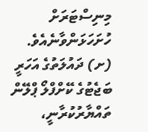މިނިސްޓަރަށް ހުށަހަޅަންވާނެއެވެ.
(ށ) ދައުލަތުގެ އަހަރީ ބަޖެޓުގެ ކޭށްފްލޯ ޕްލޭން ތައްޔާރުކުރާނީ،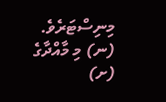މިނިސްޓަރެވެ.
(ނ) މި މާއްދާގެ (ށ)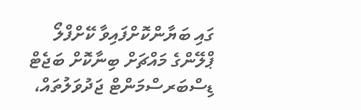ގައި ބަޔާންކޮށްފައިވާ ކޭށްފްލޯ ޕްލޭންގެ މައްޗަށް ބިނާކޮށް ބަޖެޓް ޑިސްބަރސްމަންޓް ޖަދުވަލުތައް،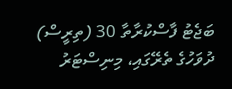ބަޖެޓު ފާސްކުރާތާ 30 (ތިރީސް) ދުވަހުގެ ތެރޭގައި، މިނިސްޓަރު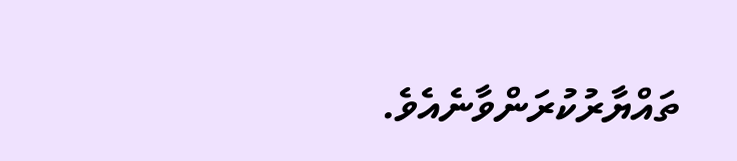ތައްޔާރުކުރަންވާނެއެވެ.